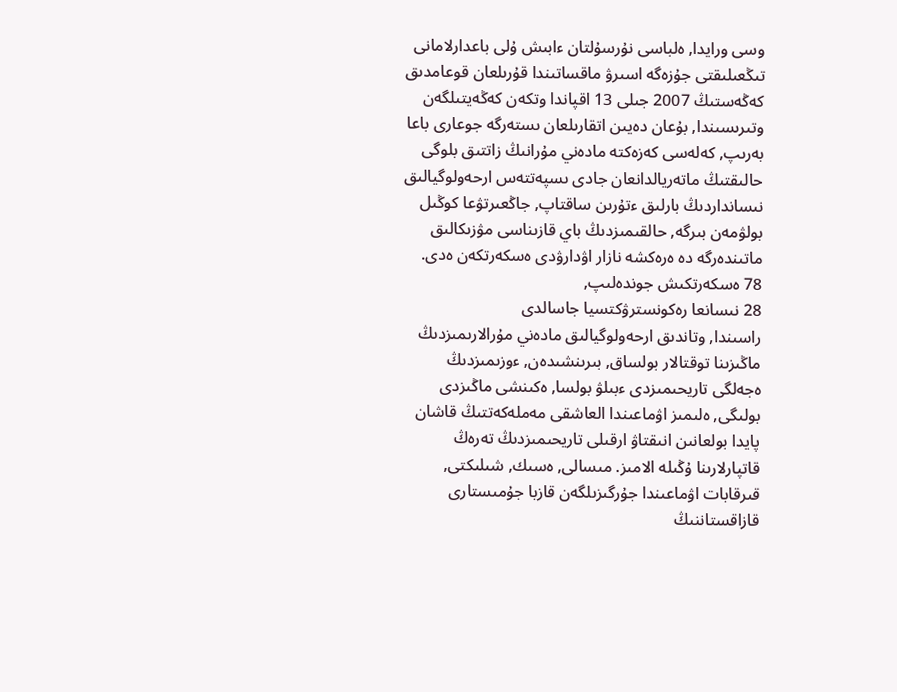وسى ورايدا, ەلباسى نۇرسۇلتان ءابىش ۇلى باعدارلامانى تىڭعىلىقتى جۇزەگە اسىرۋ ماقساتىندا قۇرىلعان قوعامدىق كەڭەستىڭ 2007 جىلى 13 اقپاندا وتكەن كەڭەيتىلگەن وتىرىسىندا, بۇعان دەيىن اتقارىلعان ىستەرگە جوعارى باعا بەرىپ, كەلەسى كەزەكتە مادەني مۇرانىڭ زاتتىق بلوگى حالىقتىڭ ماتەريالدانعان جادى ىسپەتتەس ارحەولوگيالىق نىسانداردىڭ بارلىق ءتۇرىن ساقتاپ, جاڭعىرتۋعا كوڭىل بولۋمەن بىرگە, حالقىمىزدىڭ باي قازىناسى مۋزىكالىق ماتىندەرگە دە ەرەكشە نازار اۋدارۋدى ەسكەرتكەن ەدى.
78 ەسكەرتكىش جوندەلىپ,
28 نىسانعا رەكونسترۋكتسيا جاسالدى
راسىندا, وتاندىق ارحەولوگيالىق مادەني مۇرالارىمىزدىڭ ماڭىزىنا توقتالار بولساق, بىرىنشىدەن, ءوزىمىزدىڭ ەجەلگى تاريحىمىزدى ءبىلۋ بولسا, ەكىنشى ماڭىزدى بولىگى, ەلىمىز اۋماعىندا العاشقى مەملەكەتتىڭ قاشان پايدا بولعانىن انىقتاۋ ارقىلى تاريحىمىزدىڭ تەرەڭ قاتپارلارىنا ۇڭىلە الامىز. مىسالى, ەسىك, شىلىكتى, قىرقابات اۋماعىندا جۇرگىزىلگەن قازبا جۇمىستارى قازاقستاننىڭ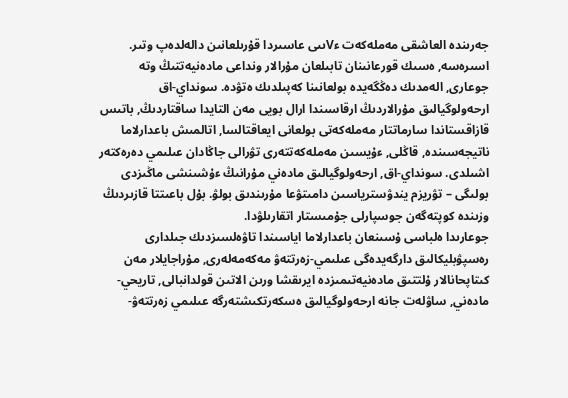جەرىندە العاشقى مەملەكەت ءVىىى عاسىردا قۇرىلعانىن دالەلدەپ وتىر. اسىرەسە, ەسىك قورعانىنان تابىلعان مۇرالار ونداعى مادەنيەتتىڭ وتە جوعارى, الەمدىك دەڭگەيدە بولعانىنا كەپىلدىك ەتۋدە. سونداي-اق ارحەولوگيالىق مۇرالاردىڭ ارقاسىندا ارال بويى مەن التايدا ساقتاردىڭ, باتىس قازاقستاندا سارماتتار مەملەكەتى بولعانى ايعاقتالسا, اتالمىش باعدارلاما ناتيجەسىندە, قاڭلى, ءۇيسىن مەملەكەتتەرى تۋرالى جاڭادان عىلىمي دەرەكتەر اشىلدى. سونداي-اق, ارحەولوگيالىق مادەني مۇرانىڭ ءۇشىنشى ماڭىزدى بولىگى – تۋريزم يندۋسترياسىن دامىتۋعا مۇرىندىق بولۋ. بۇل باعىتتا قازىردىڭ وزىندە كوپتەگەن جوسپارلى جۇمىستار اتقارىلۋدا.
جوعارىدا ەلباسى ۇسىنعان باعدارلاما اياسىندا تاۋەلسىزدىك جىلدارى رەسپۋبليكالىق دارگەيدەگى عىلىمي-زەرتتەۋ مەكەمەلەرى, مۇراجايلار مەن كىتاپحانالار ۇلتتىق مادەنيەتىمىزدە ايرىقشا ورىن الاتىن قولدانبالى, تاريحي-مادەني, ساۋلەت جانە ارحەولوگيالىق ەسكەرتكىشتەرگە عىلىمي زەرتتەۋ-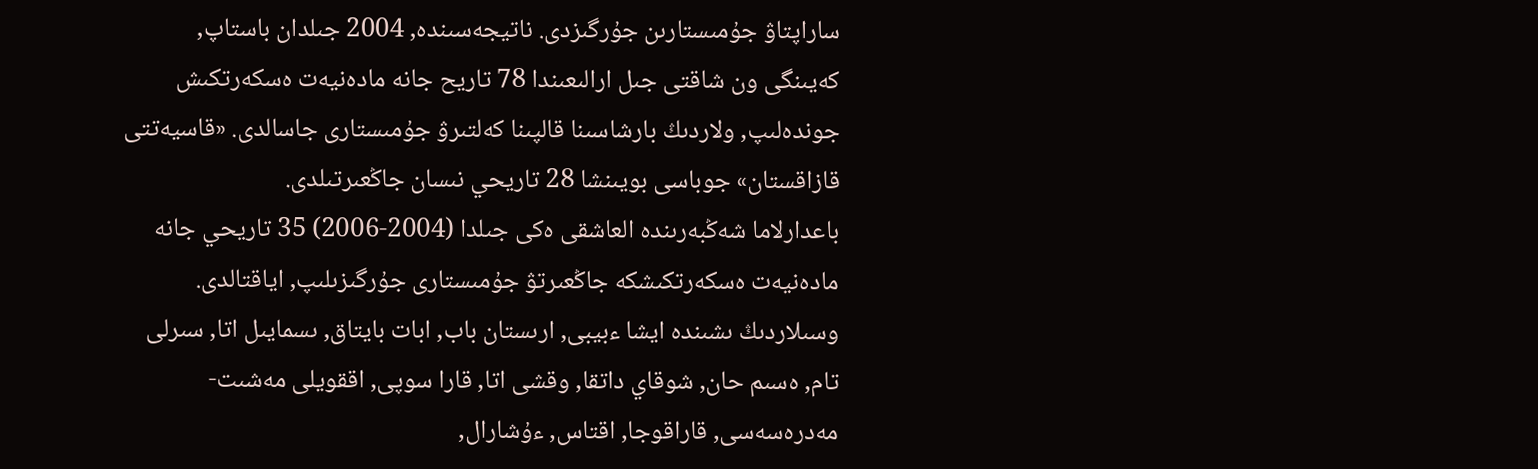ساراپتاۋ جۇمىستارىن جۇرگىزدى. ناتيجەسىندە, 2004 جىلدان باستاپ, كەيىنگى ون شاقتى جىل ارالىعىندا 78 تاريح جانە مادەنيەت ەسكەرتكىش جوندەلىپ, ولاردىڭ بارشاسىنا قالپىنا كەلتىرۋ جۇمىستارى جاسالدى. «قاسيەتتى قازاقستان» جوباسى بويىنشا 28 تاريحي نىسان جاڭعىرتىلدى.
باعدارلاما شەڭبەرىندە العاشقى ەكى جىلدا (2004-2006) 35 تاريحي جانە مادەنيەت ەسكەرتكىشكە جاڭعىرتۋ جۇمىستارى جۇرگىزىلىپ, اياقتالدى. وسىلاردىڭ ىشىندە ايشا ءبيبى, ارىستان باب, ابات بايتاق, ىسمايىل اتا, سىرلى تام, ەسىم حان, شوقاي داتقا, وقشى اتا, قارا سوپى, اققويلى مەشىت-مەدرەسەسى, قاراقوجا, اقتاس, ءۇشارال,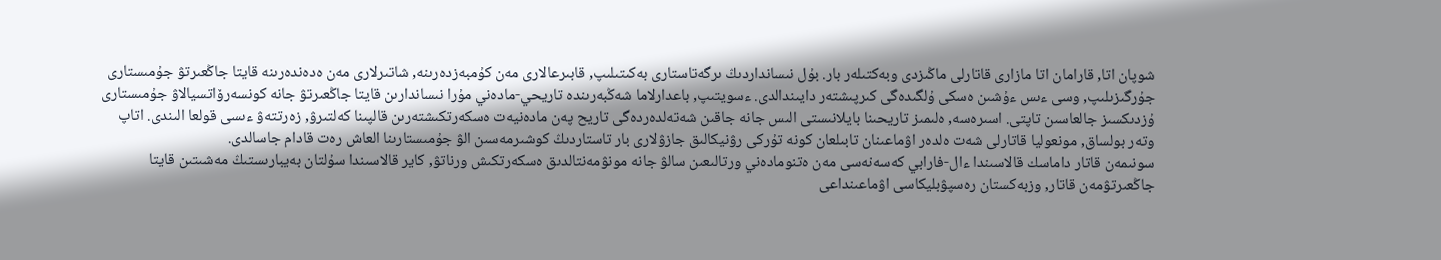شوپان اتا, قارامان اتا مازارى قاتارلى ماڭىزدى وبەكتىلەر بار. بۇل نىسانداردىڭ ىرگەتاستارى بەكىتىلىپ, قابىرعالارى مەن كۇمبەزدەرىنە, شاتىرلارى مەن ەدەندەرىنە قايتا جاڭعىرتۋ جۇمىستارى جۇرگىزىلىپ, وسى ءىس ءۇشىن ەسكى ۇلگىدەگى كىرپىشتەر دايىندالدى. ءسويتىپ, باعدارلاما شەڭبەرىندە تاريحي-مادەني مۇرا نىساندارىن قايتا جاڭعىرتۋ جانە كونسەرۆاتسيالاۋ جۇمىستارى ۇزدىكسىز جالعاسىن تاپتى. اسىرەسە, ەلىمىز تاريحىنا بايلانىستى الىس جانە جاقىن شەتەلدەردەگى تاريح پەن مادەنيەت ەسكەرتكىشتەرىن قالپىنا كەلتىرۋ, زەرتتەۋ ءىسى قولعا الىندى. اتاپ وتەر بولساق, مونعوليا قاتارلى شەت ەلدەر اۋماعىنان تابىلعان كونە تۇركى رۋنيكالىق جازۋلارى بار تاستاردىڭ كوشىرمەسىن الۋ جۇمىستارىنا العاش رەت قادام جاسالدى.
سونىمەن قاتار داماسك قالاسىندا ءال-فارابي كەسەنەسى مەن ەتنومادەني ورتالىعىن سالۋ جانە مونۋمەنتالدىق ەسكەرتكىش ورناتۋ, كاير قالاسىندا سۇلتان بەيبارىستىڭ مەشىتىن قايتا جاڭعىرتۋمەن قاتار, وزبەكستان رەسپۋبليكاسى اۋماعىنداعى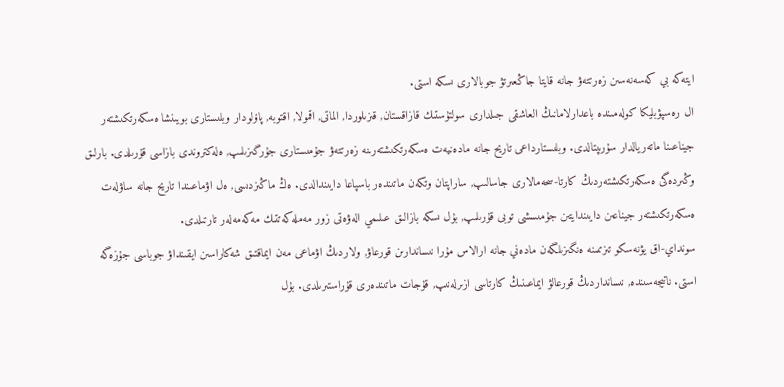ايتەكە بي كەسەنەسىن زەرتتەۋ جانە قايتا جاڭعىرتۋ جوبالارى ىسكە استى.
ال رەسپۋبليكا كولەمىندە باعدارلامانىڭ العاشقى جىلدارى سولتۇستىك قازاقستان, قىزىلوردا, الماتى, اقمولا, اقتوبە, پاۆلودار وبلىستارى بويىنشا ەسكەرتكىشتەر جيناعىنا ماتەريالدار سۇرىپتالدى. وبلىستارداعى تاريح جانە مادەنيەت ەسكەرتكىشتەرىنە زەرتتەۋ جۇمىستارى جۇرگىزىلىپ, ەلەكتروندى بازاسى قۇرىلدى. بارلىق وڭىردەگى ەسكەرتكىشتەردىڭ كارتا-سحەمالارى جاسالىپ, ساراپتان وتكەن ماتىندەر باسپاعا دايىندالدى. ەڭ ماڭىزدىسى, ەل اۋماعىندا تاريح جانە ساۋلەت ەسكەرتكىشتەر جيناعىن دايىندايتىن جۇمىسشى توبى قۇرىلىپ, بۇل ىسكە بازالىق عىلىمي الەۋەتى زور مەملەكەتتىك مەكەمەلەر تارتىلدى.
سونداي-اق يۋنەسكو تىزىمىنە ەنگىزىلگەن مادەني جانە ارالاس مۇرا نىساندارىن قورعاۋ, ولاردىڭ اۋماعى مەن ايماقتىق شەكاراسىن ايقىنداۋ جوباسى جۇزەگە استى. ناتيجەسىندە, نىسانداردىڭ قورعالۋ ايماعىنىڭ كارتاسى ازىرلەنىپ, قۇجات ماتىندەرى قۇراستىرىلدى. بۇل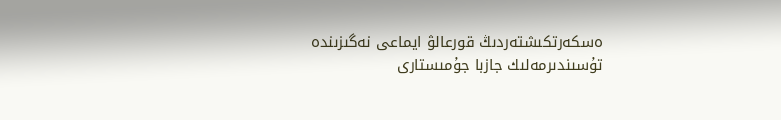ەسكەرتكىشتەردىڭ قورعالۋ ايماعى نەگىزىندە تۇسىندىرمەلىك جازبا جۇمىستارى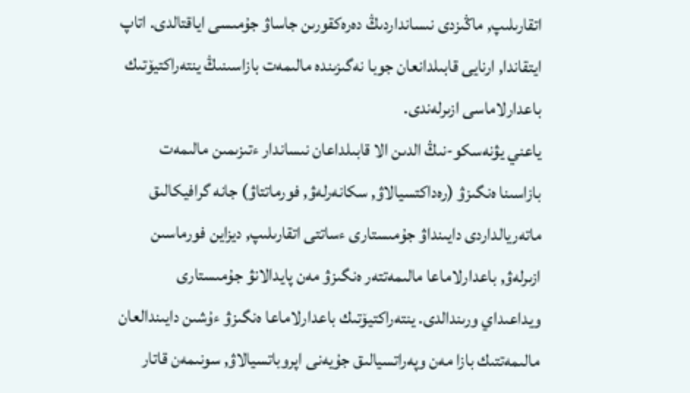اتقارىلىپ, ماڭىزدى نىسانداردىڭ دەرەكقورىن جاساۋ جۇمىسى اياقتالدى. اتاپ ايتقاندا, ارنايى قابىلدانعان جوبا نەگىزىندە مالىمەت بازاسىنىڭ ينتەراكتيۆتىك باعدارلاماسى ازىرلەندى.
ياعني يۋنەسكو-نىڭ الدىن الا قابىلداعان نىساندار ءتىزىمىن مالىمەت بازاسىنا ەنگىزۋ (رەداكتسيالاۋ, سكانەرلەۋ, فورماتتاۋ) جانە گرافيكالىق ماتەريالداردى دايىنداۋ جۇمىستارى ءساتتى اتقارىلىپ, ديزاين فورماسىن ازىرلەۋ, باعدارلاماعا مالىمەتتەر ەنگىزۋ مەن پايدالانۋ جۇمىستارى ويداعىداي ورىندالدى. ينتەراكتيۆتىك باعدارلاماعا ەنگىزۋ ءۇشىن دايىندالعان مالىمەتتىك بازا مەن وپەراتسيالىق جۇيەنى اپروباتسيالاۋ, سونىمەن قاتار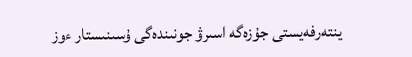ينتەرفەيستى جۇزەگە اسىرۋ جونىندەگى ۇسىنىستار ءوز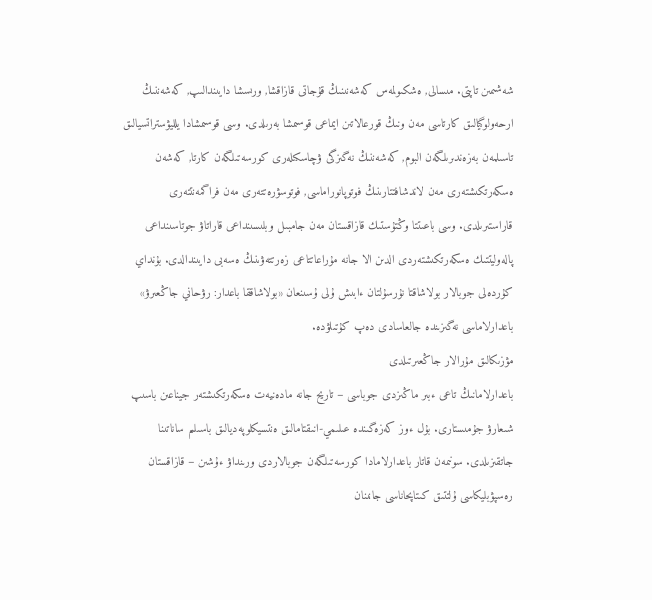شەشىمىن تاپتى. مىسالى, ەشكىولمەس كەشەنىنىڭ قۇجاتى قازاقشا, ورىسشا دايىندالىپ, كەشەننىڭ ارحەولوگيالىق كارتاسى مەن ونىڭ قورعالاتىن ايماعى قوسىمشا بەرىلدى. وسى قوسىمشادا يلليۋستراتسيالىق تاسىلمەن بەزەندىرىلگەن البوم, كەشەننىڭ نەگىزگى ۋچاسكىلەرى كورسەتىلگەن كارتا, كەشەن ەسكەرتكىشتەرى مەن لاندشافتتارىنىڭ فوتوپانوراماسى, فوتوسۋرەتتەرى مەن فراگمەنتتەرى قاراستىرىلدى. وسى باعىتتا وڭتۇستىك قازاقستان مەن جامبىل وبلىسىنداعى قاراتاۋ جوتاسىنداعى پالەوليتتىك ەسكەرتكىشتەردى الدىن الا جانە مۇراعاتتاعى زەرتتەۋىنىڭ ەسەبى دايىندالدى. بۇنداي كۇردەلى جوبالار بولاشاقتا نۇرسۇلتان ءابىش ۇلى ۇسىنعان «بولاشاققا باعدار: رۋحاني جاڭعىرۋ» باعدارلاماسى نەگىزىندە جالعاسادى دەپ كۇتىلۋدە.
مۋزىكالىق مۇرالار جاڭعىرتىلدى
باعدارلامانىڭ تاعى ءبىر ماڭىزدى جوباسى – تاريح جانە مادەنيەت ەسكەرتكىشتەر جيناعىن باسىپ شىعارۋ جۇمىستارى. بۇل ءوز كەزەگىندە عىلىمي-انىقتامالىق ەنتسيكلوپەديالىق باسىلىم ساناتىنا جاتقىزىلدى. سونىمەن قاتار باعدارلامادا كورسەتىلگەن جوبالاردى ورىنداۋ ءۇشىن – قازاقستان رەسپۋبليكاسى ۇلتتىق كىتاپحاناسى جانىنان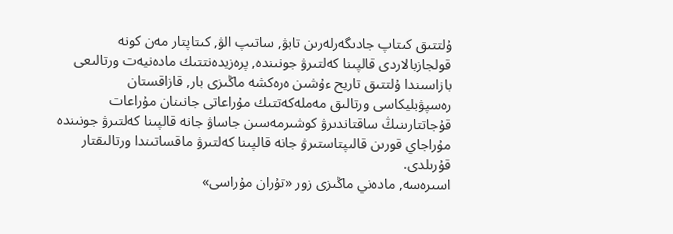ۇلتتىق كىتاپ جادىگەرلەرىن تابۋ, ساتىپ الۋ, كىتاپتار مەن كونە قولجازبالاردى قالپىنا كەلتىرۋ جونىندە, پرەزيدەنتتىك مادەنيەت ورتالىعى بازاسىندا ۇلتتىق تاريح ءۇشىن ەرەكشە ماڭىزى بار, قازاقستان رەسپۋبليكاسى ورتالىق مەملەكەتتىك مۇراعاتى جانىنان مۇراعات قۇجاتتارىنىڭ ساقتاندىرۋ كوشىرمەسىن جاساۋ جانە قالپىنا كەلتىرۋ جونىندە مۇراجاي قورىن قالىپتاستىرۋ جانە قالپىنا كەلتىرۋ ماقساتىندا ورتالىقتار قۇرىلدى.
اسىرەسە, مادەني ماڭىزى زور «تۇران مۇراسى»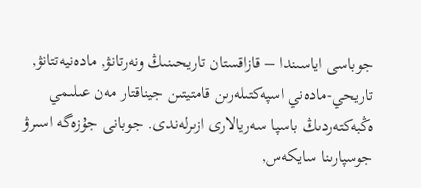جوباسى اياسىندا – قازاقستان تاريحىنىڭ ونەرتانۋ, مادەنيەتتانۋ, تاريحي-مادەني اسپەكتىلەرىن قامتيتىن جيناقتار مەن عىلىمي ەڭبەكتەردىڭ باسپا سەريالارى ازىرلەندى. جوبانى جۇزەگە اسىرۋ جوسپارىنا سايكەس,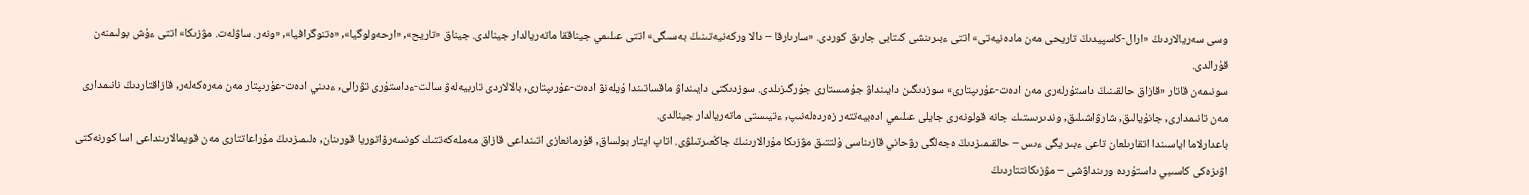وسى سەريالاردىڭ «ارال-كاسپيدىڭ تاريحى مەن مادەنيەتى» اتتى ءبىرىنشى كىتابى جارىق كوردى. «سارىارقا – دالا وركەنيەتىنىڭ بەسىگى» اتتى عىلىمي جيناققا ماتەريالدار جينالدى. جيناق «تاريح», «ارحەولوگيا», «ەتنوگرافيا», «ونەر. ساۋلەت. مۋزىكا» اتتى ءۇش بولىمنەن قۇرالدى.
سونىمەن قاتار «قازاق حالقىنىڭ داستۇرلەرى مەن ادەت-عۇرىپتارى» سوزدىگىن دايىنداۋ جۇمىستارى جۇرگىزىلدى. سوزدىكتى دايىنداۋ ماقساتىندا ۇيلەنۋ ادەت-عۇرىپتارى, بالالاردى تاربيەلەۋ سالت-ءداستۇرى تۋرالى, ءدىني ادەت-عۇرىپتار مەن مەرەكەلەر, قازاقتاردىڭ نانىمدارى مەن تانىمدارى, جانۇيالىق, شارۋاشىلىق, وندىرىستىك جانە قولونەرى جايلى عىلىمي ادەبيەتتەر زەردەلەنىپ, ءتيىستى ماتەريالدار جينالدى.
باعدارلاما اياسىندا اتقارىلعان تاعى ءبىر يگى ءىس – حالقىمىزدىڭ ەجەلگى رۋحاني قازىناسى ۇلتتىق مۋزىكا مۇرالارىنىڭ جاڭعىرتىلۋى. اتاپ ايتار بولساق, قۇرمانعازى اتىنداعى قازاق مەملەكەتتىك كونسەرۆاتوريا قورىنان, ەلىمىزدىڭ مۇراعاتتارى مەن قويمالارىنداعى اسا كورنەكتى اۋىزەكى كاسىبي داستۇردە ورىنداۋشى – مۋزىكانتتاردىڭ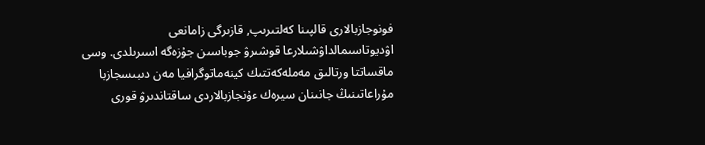فونوجازبالارى قالپىنا كەلتىرىپ, قازىرگى زامانعى اۋديوتاسىمالداۋشىلارعا قوشىرۋ جوباسىن جۇزەگە اسىرىلدى. وسى ماقساتتا ورتالىق مەملەكەتتىك كينەماتوگرافيا مەن دىبىسجازبا مۇراعاتىنىڭ جانىنان سيرەك ءۇنجازبالاردى ساقتاندىرۋ قورى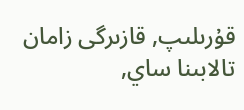قۇرىلىپ, قازىرگى زامان تالابىنا ساي,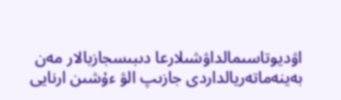اۋديوتاسىمالداۋشىلارعا دىبىسجازبالار مەن بەينەماتەريالداردى جازىپ الۋ ءۇشىن ارنايى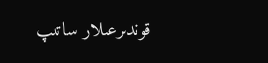قوندىرعىلار ساتىپ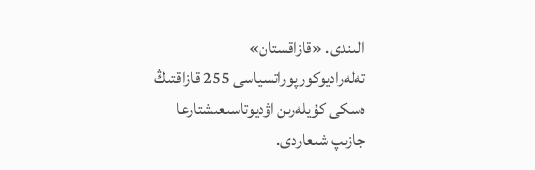الىندى. «قازاقستان» تەلەراديوكورپوراتسياسى 255 قازاقتىڭ ەسكى كۇيلەرىن اۋديوتاسىعىشتارعا جازىپ شىعاردى.